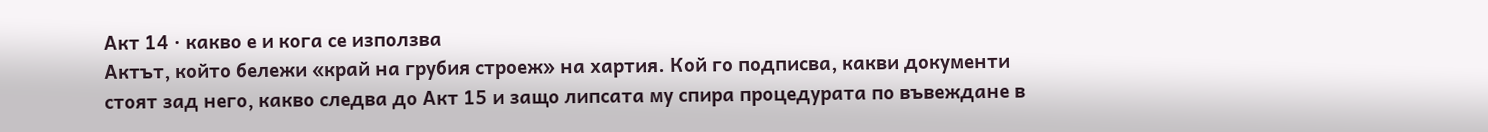Акт 14 · какво е и кога се използва
Актът, който бележи «край на грубия строеж» на хартия. Кой го подписва, какви документи стоят зад него, какво следва до Акт 15 и защо липсата му спира процедурата по въвеждане в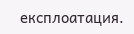експлоатация.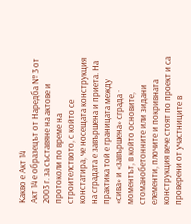Какво е Акт 14
Акт 14 е образецът от Наредба № 3 от 2003 г. за съставяне на актове и протоколи по време на строителството, с който се констатира, че носещата конструкция на сградата е завършена и приета. На практика той е границата между «сива» и «завършена» сграда · моментът, в който основите, стоманобетонните или зидани елементи, плочите и покривната конструкция вече стоят по проект и са проверени от участниците в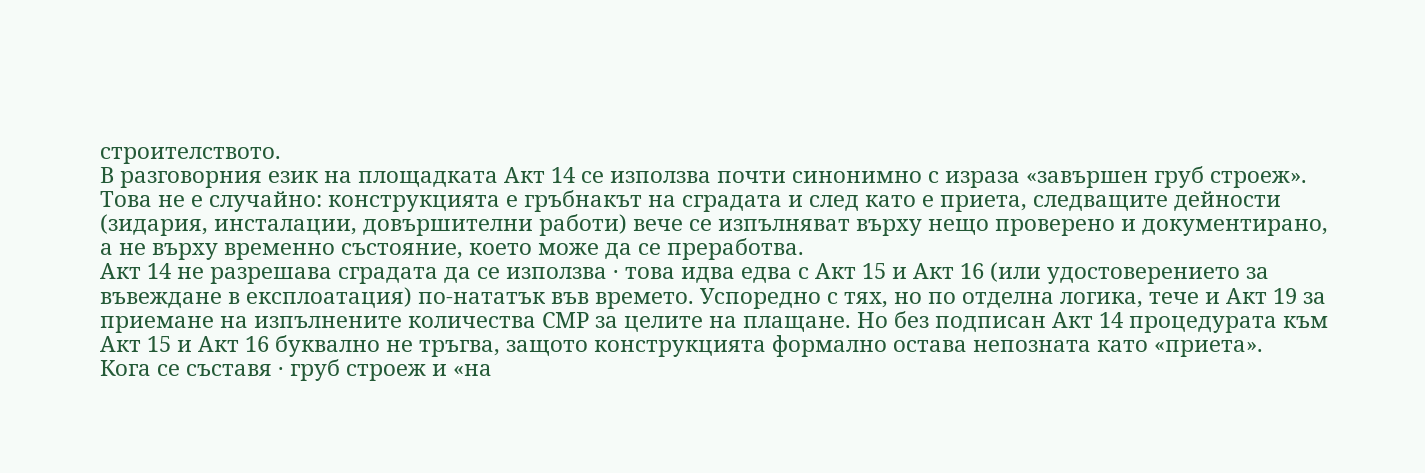строителството.
В разговорния език на площадката Акт 14 се използва почти синонимно с израза «завършен груб строеж». Това не е случайно: конструкцията е гръбнакът на сградата и след като е приета, следващите дейности (зидария, инсталации, довършителни работи) вече се изпълняват върху нещо проверено и документирано, а не върху временно състояние, което може да се преработва.
Акт 14 не разрешава сградата да се използва · това идва едва с Акт 15 и Акт 16 (или удостоверението за въвеждане в експлоатация) по-нататък във времето. Успоредно с тях, но по отделна логика, тече и Акт 19 за приемане на изпълнените количества СМР за целите на плащане. Но без подписан Акт 14 процедурата към Акт 15 и Акт 16 буквално не тръгва, защото конструкцията формално остава непозната като «приета».
Кога се съставя · груб строеж и «на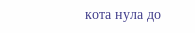кота нула до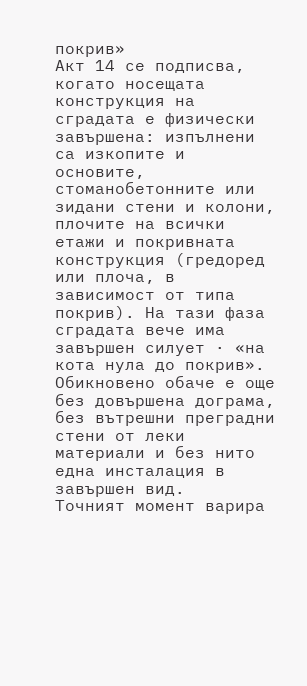покрив»
Акт 14 се подписва, когато носещата конструкция на сградата е физически завършена: изпълнени са изкопите и основите, стоманобетонните или зидани стени и колони, плочите на всички етажи и покривната конструкция (гредоред или плоча, в зависимост от типа покрив). На тази фаза сградата вече има завършен силует · «на кота нула до покрив». Обикновено обаче е още без довършена дограма, без вътрешни преградни стени от леки материали и без нито една инсталация в завършен вид.
Точният момент варира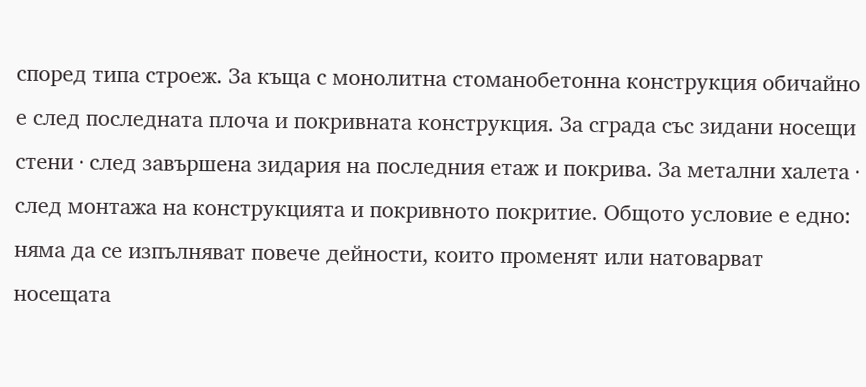според типа строеж. За къща с монолитна стоманобетонна конструкция обичайно е след последната плоча и покривната конструкция. За сграда със зидани носещи стени · след завършена зидария на последния етаж и покрива. За метални халета · след монтажа на конструкцията и покривното покритие. Общото условие е едно: няма да се изпълняват повече дейности, които променят или натоварват носещата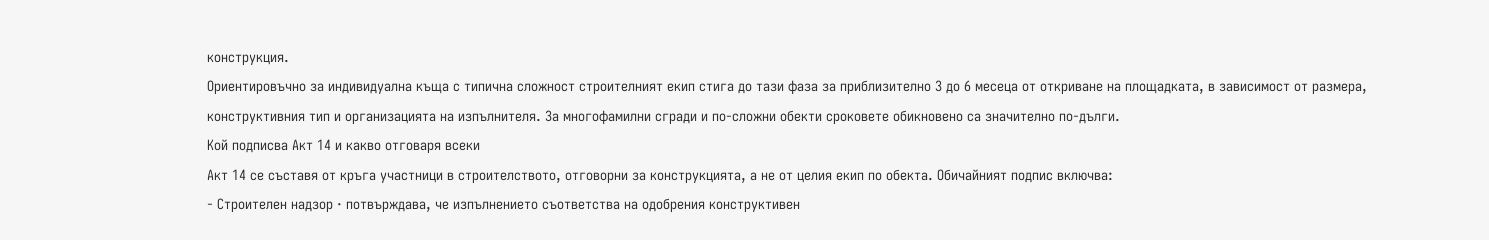конструкция.
Ориентировъчно за индивидуална къща с типична сложност строителният екип стига до тази фаза за приблизително 3 до 6 месеца от откриване на площадката, в зависимост от размера, конструктивния тип и организацията на изпълнителя. За многофамилни сгради и по-сложни обекти сроковете обикновено са значително по-дълги.
Кой подписва Акт 14 и какво отговаря всеки
Акт 14 се съставя от кръга участници в строителството, отговорни за конструкцията, а не от целия екип по обекта. Обичайният подпис включва:
- Строителен надзор · потвърждава, че изпълнението съответства на одобрения конструктивен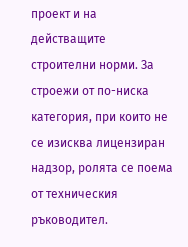проект и на действащите строителни норми. За строежи от по-ниска категория, при които не се изисква лицензиран надзор, ролята се поема от техническия ръководител.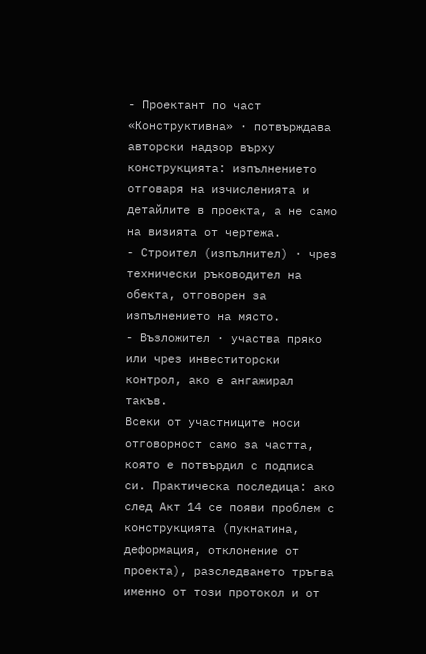- Проектант по част «Конструктивна» · потвърждава авторски надзор върху конструкцията: изпълнението отговаря на изчисленията и детайлите в проекта, а не само на визията от чертежа.
- Строител (изпълнител) · чрез технически ръководител на обекта, отговорен за изпълнението на място.
- Възложител · участва пряко или чрез инвеститорски контрол, ако е ангажирал такъв.
Всеки от участниците носи отговорност само за частта, която е потвърдил с подписа си. Практическа последица: ако след Акт 14 се появи проблем с конструкцията (пукнатина, деформация, отклонение от проекта), разследването тръгва именно от този протокол и от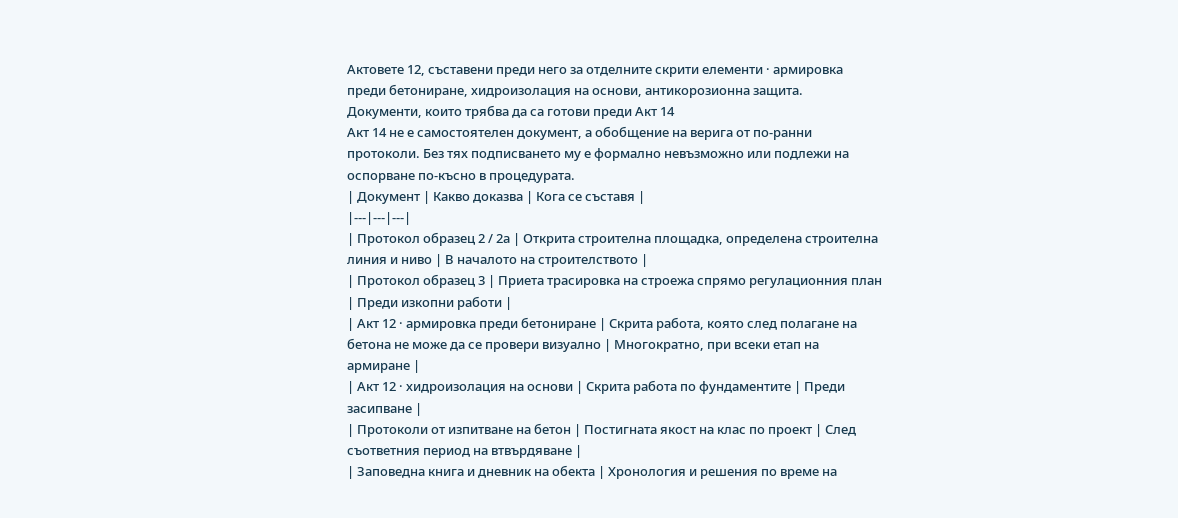Актовете 12, съставени преди него за отделните скрити елементи · армировка преди бетониране, хидроизолация на основи, антикорозионна защита.
Документи, които трябва да са готови преди Акт 14
Акт 14 не е самостоятелен документ, а обобщение на верига от по-ранни протоколи. Без тях подписването му е формално невъзможно или подлежи на оспорване по-късно в процедурата.
| Документ | Какво доказва | Кога се съставя |
|---|---|---|
| Протокол образец 2 / 2а | Открита строителна площадка, определена строителна линия и ниво | В началото на строителството |
| Протокол образец 3 | Приета трасировка на строежа спрямо регулационния план | Преди изкопни работи |
| Акт 12 · армировка преди бетониране | Скрита работа, която след полагане на бетона не може да се провери визуално | Многократно, при всеки етап на армиране |
| Акт 12 · хидроизолация на основи | Скрита работа по фундаментите | Преди засипване |
| Протоколи от изпитване на бетон | Постигната якост на клас по проект | След съответния период на втвърдяване |
| Заповедна книга и дневник на обекта | Хронология и решения по време на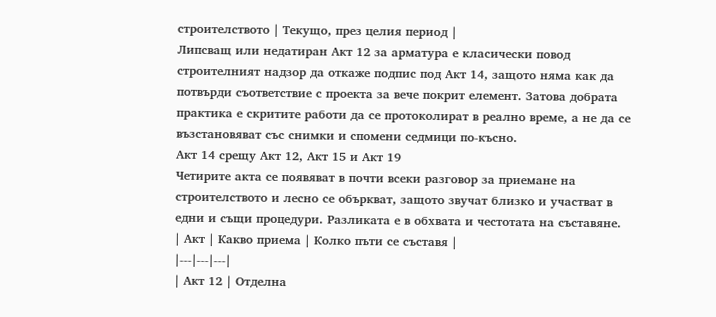строителството | Текущо, през целия период |
Липсващ или недатиран Акт 12 за арматура е класически повод строителният надзор да откаже подпис под Акт 14, защото няма как да потвърди съответствие с проекта за вече покрит елемент. Затова добрата практика е скритите работи да се протоколират в реално време, а не да се възстановяват със снимки и спомени седмици по-късно.
Акт 14 срещу Акт 12, Акт 15 и Акт 19
Четирите акта се появяват в почти всеки разговор за приемане на строителството и лесно се объркват, защото звучат близко и участват в едни и същи процедури. Разликата е в обхвата и честотата на съставяне.
| Акт | Какво приема | Колко пъти се съставя |
|---|---|---|
| Акт 12 | Отделна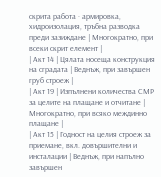скрита работа · армировка, хидроизолация, тръбна разводка преди зазиждане | Многократно, при всеки скрит елемент |
| Акт 14 | Цялата носеща конструкция на сградата | Веднъж, при завършен груб строеж |
| Акт 19 | Изпълнени количества СМР за целите на плащане и отчитане | Многократно, при всяко междинно плащане |
| Акт 15 | Годност на целия строеж за приемане, вкл. довършителни и инсталации | Веднъж, при напълно завършен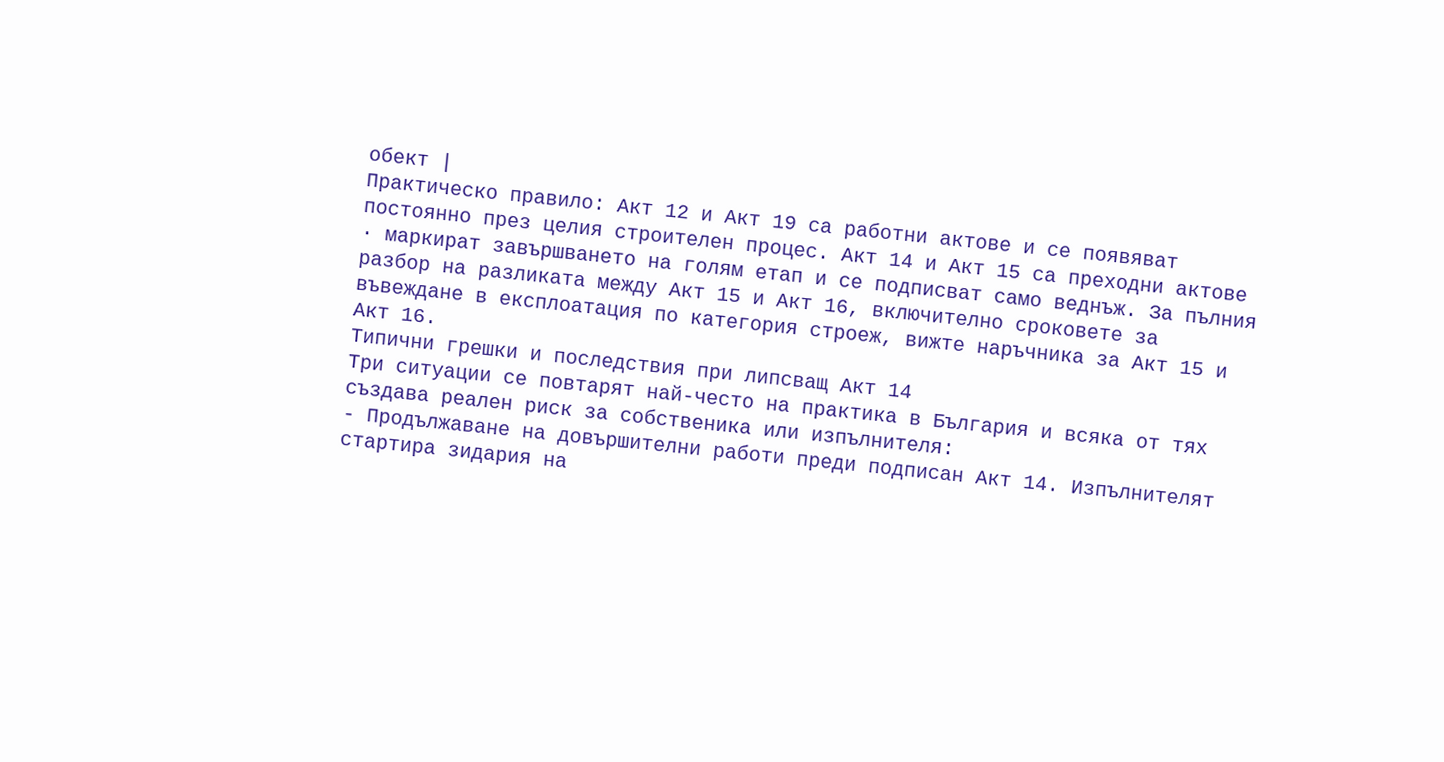обект |
Практическо правило: Акт 12 и Акт 19 са работни актове и се появяват постоянно през целия строителен процес. Акт 14 и Акт 15 са преходни актове · маркират завършването на голям етап и се подписват само веднъж. За пълния разбор на разликата между Акт 15 и Акт 16, включително сроковете за въвеждане в експлоатация по категория строеж, вижте наръчника за Акт 15 и Акт 16.
Типични грешки и последствия при липсващ Акт 14
Три ситуации се повтарят най-често на практика в България и всяка от тях създава реален риск за собственика или изпълнителя:
- Продължаване на довършителни работи преди подписан Акт 14. Изпълнителят стартира зидария на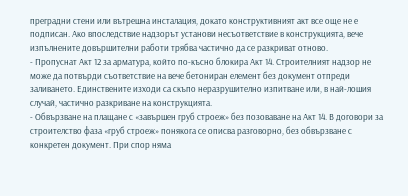преградни стени или вътрешна инсталация, докато конструктивният акт все още не е подписан. Ако впоследствие надзорът установи несъответствие в конструкцията, вече изпълнените довършителни работи трябва частично да се разкриват отново.
- Пропуснат Акт 12 за арматура, който по-късно блокира Акт 14. Строителният надзор не може да потвърди съответствие на вече бетониран елемент без документ отпреди заливането. Единствените изходи са скъпо неразрушително изпитване или, в най-лошия случай, частично разкриване на конструкцията.
- Обвързване на плащане с «завършен груб строеж» без позоваване на Акт 14. В договори за строителство фаза «груб строеж» понякога се описва разговорно, без обвързване с конкретен документ. При спор няма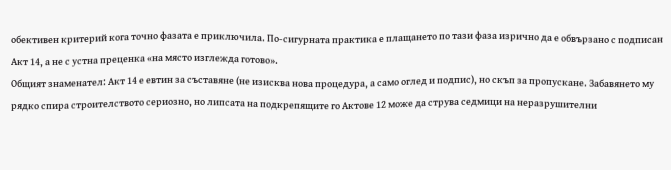обективен критерий кога точно фазата е приключила. По-сигурната практика е плащането по тази фаза изрично да е обвързано с подписан Акт 14, а не с устна преценка «на място изглежда готово».
Общият знаменател: Акт 14 е евтин за съставяне (не изисква нова процедура, а само оглед и подпис), но скъп за пропускане. Забавянето му рядко спира строителството сериозно, но липсата на подкрепящите го Актове 12 може да струва седмици на неразрушителни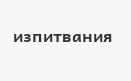изпитвания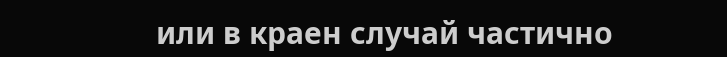или в краен случай частично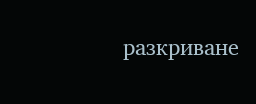разкриване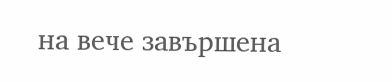на вече завършена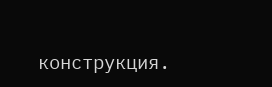конструкция.